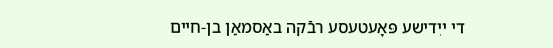די ייִדישע פּאָעטעסע רבֿקה באַסמאַן בן-חיים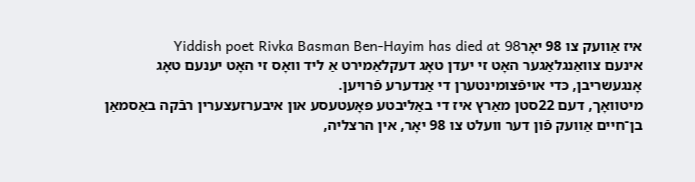איז אַוועק צו 98 יאָרYiddish poet Rivka Basman Ben-Hayim has died at 98
אינעם צוואַנגלאַגער האָט זי יעדן טאָג דעקלאַמירט אַ ליד וואָס זי האָט יענעם טאָג אָנגעשריבן, כּדי אויפֿצומינטערן די אַנדערע פֿרויען.
מיטוואָך, דעם 22סטן מאַרץ איז די באַליבטע פּאָעטעסע און איבערזעצערין רבֿקה באַסמאַן בן־חיים אַוועק פֿון דער וועלט צו 98 יאָר, אין הרצליה,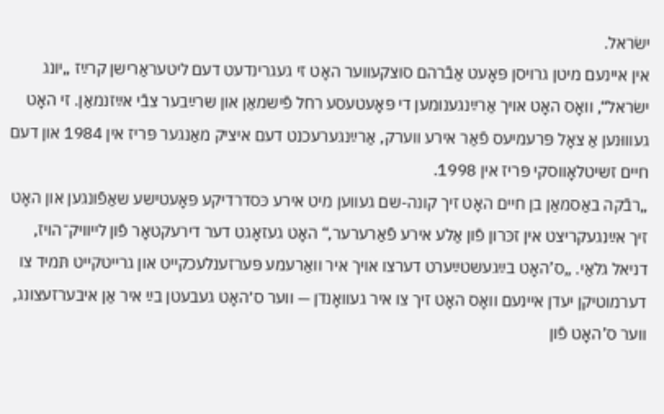ישׂראל.
אין איינעם מיטן גרויסן פּאָעט אַבֿרהם סוצקעווער האָט זי געגרינדעט דעם ליטעראַרישן קרײַז „יונג ישׂראל“, וואָס האָט אויך אַרײַנגענומען די פּאָעטעסע רחל פֿישמאַן און שרײַבער צבֿי אײַזנמאַן. זי האָט געוווּנען אַ צאָל פּרעמיעס פֿאַר אירע ווערק, אַרײַנגערעכנט דעם איציק מאַנגער פּריז אין 1984 און דעם חיים זשיטלאָווסקי פּריז אין 1998.
„רבֿקה באַסמאַן בן חיים האָט זיך קונה-שם געווען מיט אירע כּסדרדיקע פּאָעטישע שאַפֿונגען און האָט זיך אײַנגעקריצט אין זכּרון פֿון אַלע אירע פֿאַרערער,“ האָט געזאָגט דער דירעקטאָר פֿון לייוויק־הויז, דניאל גלאַי. „ס’האָט בײַגעשטײַערט דערצו אויך איר וואַרעמע פּערזענלעכקייט און גרייטקייט תּמיד צו דערמוטיקן יעדן איינעם וואָס האָט זיך צו איר געוואָנדן — ווער ס׳האָט געבעטן בײַ איר אַן איבערזעצונג, ווער ס’האָט פֿון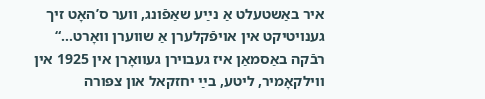איר באַשטעלט אַ נײַע שאַפֿונג, ווער ס’האָט זיך גענויטיקט אין אויפֿקלערן אַ שווערן וואָרט…“
רבֿקה באַסמאַן איז געבוירן געוואָרן אין 1925 אין ווילקאָמיר, ליטע, בײַ יחזקאל און צפּורה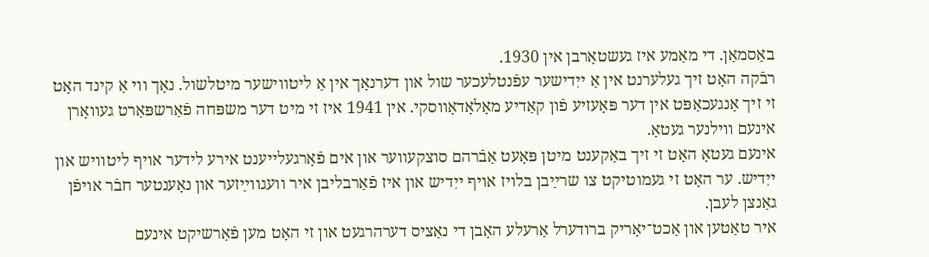באַסמאַן. די מאַמע איז געשטאָרבן אין 1930.
רבֿקה האָט זיך געלערנט אין אַ ייִדישער עפֿנטלעכער שול און דערנאָך אין אַ ליטווישער מיטלשול. נאָך ווי אַ קינד האָט זי זיך אָנגעכאַפּט אין דער פּאָעזיע פֿון קאַדיע מאָלאָדאָווסקי. אין 1941 איז זי מיט דער משפּחה פֿאַרשפּאַרט געוואָרן אינעם ווילנער געטאָ.
אינעם געטאָ האָט זי זיך באַקענט מיטן פּאָעט אַבֿרהם סוצקעווער און אים פֿאָרגעלייענט אירע לידער אויף ליטוויש און ייִדיש. ער האָט זי געמוטיקט צו שרײַבן בלויז אויף ייִדיש און איז פֿאַרבליבן איר וועגווײַזער און נאָענטער חבֿר אויפֿן גאַנצן לעבן.
איר טאַטען און אַכט־יאָריק ברודערל אַרעלע האָבן די נאַציס דערהרגעט און זי האָט מען פֿאַרשיקט אינעם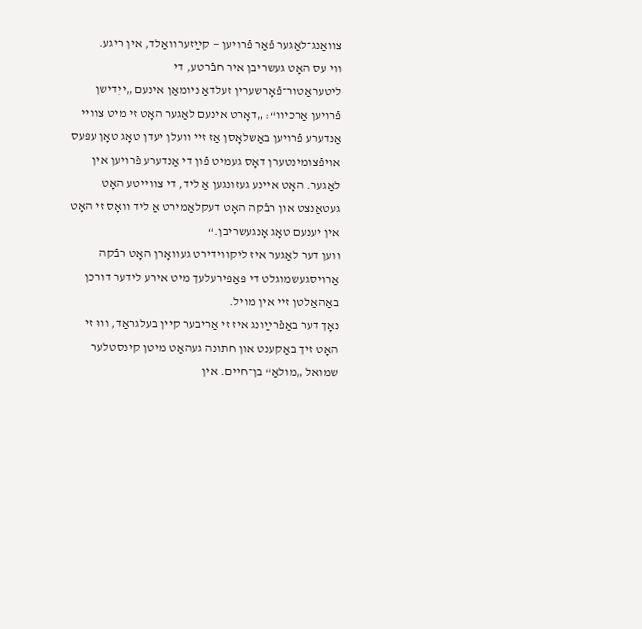צוואַנג־לאַגער פֿאַר פֿרויען — קײַזערוואַלד, אין ריגע.
ווי עס האָט געשריבן איר חבֿרטע, די ליטעראַטור־פֿאָרשערין זעלדאַ ניומאַן אינעם „ייִדישן פֿרויען אַרכיוו“: „דאָרט אינעם לאַגער האָט זי מיט צוויי אַנדערע פֿרויען באַשלאָסן אַז זיי וועלן יעדן טאָג טאָן עפּעס אויפֿצומינטערן דאָס געמיט פֿון די אַנדערע פֿרויען אין לאַגער. האָט איינע געזונגען אַ ליד, די צווייטע האָט געטאַנצט און רבֿקה האָט דעקלאַמירט אַ ליד וואָס זי האָט אין יענעם טאָג אָנגעשריבן.“
ווען דער לאַגער איז ליקווידירט געוואָרן האָט רבֿקה אַרויסגעשמוגלט די פּאַפּירעלעך מיט אירע לידער דורכן באַהאַלטן זיי אין מויל.
נאָך דער באַפֿרײַונג איז זי אַריבער קיין בעלגראַד, וווּ זי האָט זיך באַקענט און חתונה געהאַט מיטן קינסטלער שמואל „מולאַ“ בן־חיים. אין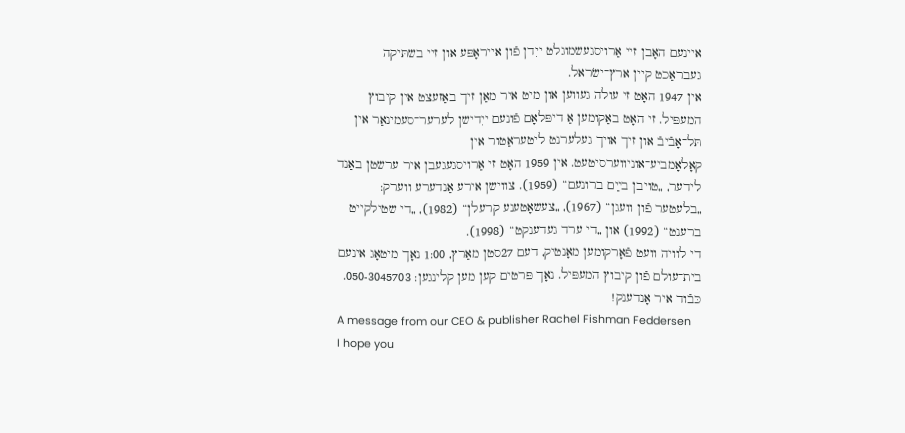איינעם האָבן זיי אַרויסגעשמוגלט ייִדן פֿון אייראָפּע און זיי בשתּיקה געבראַכט קיין ארץ־ישׂראל.
אין 1947 האָט זי עולה געווען און מיט איר מאַן זיך באַזעצט אין קיבוץ המעפּיל. זי האָט באַקומען אַ דיפּלאָם פֿונעם ייִדישן לערער־סעמינאַר אין תּל־אָבֿיבֿ און זיך אויך געלערנט ליטעראַטור אין קאָלאָמביע־אוניווערסיטעט. אין 1959 האָט זי אַרויסגעגעבן איר ערשטן באַנד לידער, „טויבן בײַם ברונעם“ (1959). צווישן אירע אַנדערע ווערק: „בלעטער פֿון וועגן“ (1967), „צעשאָטענע קרעלן“ (1982), „די שטילקייט ברענט“ (1992) און „די ערד געדענקט“ (1998).
די לוויה וועט פֿאָרקומען מאָנטיק, דעם 27סטן מאַרץ, 1:00 נאָך מיטאָג אינעם בית־עולם פֿון קיבוץ המעפּיל. נאָך פּרטים קען מען קלינגען: 050-3045703.
כּבֿוד איר אָנדענק!
A message from our CEO & publisher Rachel Fishman Feddersen
I hope you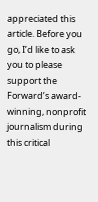appreciated this article. Before you go, I’d like to ask you to please support the Forward’s award-winning, nonprofit journalism during this critical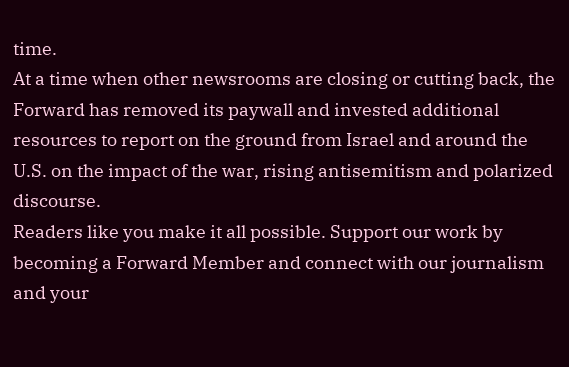time.
At a time when other newsrooms are closing or cutting back, the Forward has removed its paywall and invested additional resources to report on the ground from Israel and around the U.S. on the impact of the war, rising antisemitism and polarized discourse.
Readers like you make it all possible. Support our work by becoming a Forward Member and connect with our journalism and your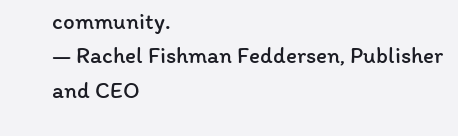community.
— Rachel Fishman Feddersen, Publisher and CEO